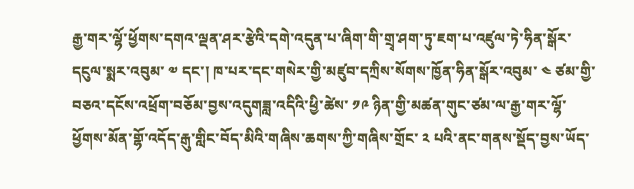རྒྱ་གར་ལྷོ་ཕྱོགས་དགའ་ལྡན་ཤར་རྩེའི་དགེ་འདུན་པ་ཞིག་གི་གྲྭ་ཤག་ཏུ་ཇག་པ་འཛུལ་ཏེ་ཧིན་སྒོར་དངུལ་སྨར་འབུམ་ ༧ དང་། ཁ་པར་དང་གསེར་གྱི་མཛུབ་དཀྲིས་སོགས་ཁྱོན་ཧིན་སྒོར་འབུམ་ ༤ ཙམ་གྱི་བཅའ་དངོས་འཕྲོག་བཅོམ་བྱས་འདུགཟླ་འདིའི་ཕྱི་ཚེས་ ༡༩ ཉིན་གྱི་མཚན་གུང་ཙམ་ལ་རྒྱ་གར་ལྷོ་ཕྱོགས་མོན་གྷོ་འདོད་རྒུ་གླིང་བོད་མིའི་གཞིས་ཆགས་ཀྱི་གཞིས་གྲོང་ ༢ པའི་ནང་གནས་སྡོད་བྱས་ཡོད་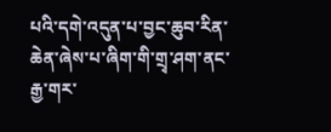པའི་དགེ་འདུན་པ་བྱང་ཆུབ་རིན་ཆེན་ཞེས་པ་ཞིག་གི་གྲྭ་ཤག་ནང་རྒྱ་གར་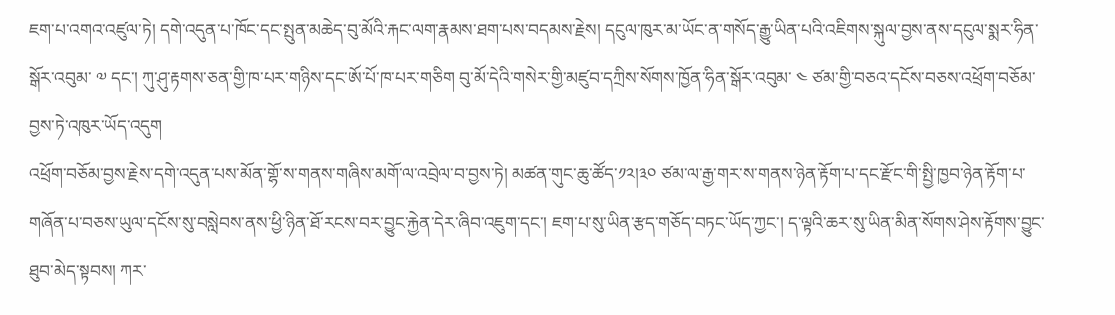ཇག་པ་འགའ་འཛུལ་ཏེ། དགེ་འདུན་པ་ཁོང་དང་སྤུན་མཆེད་བུ་མོའི་རྐང་ལག་རྣམས་ཐག་པས་བདམས་རྗེས། དངུལ་ཁུར་མ་ཡོང་ན་གསོད་རྒྱུ་ཡིན་པའི་འཇིགས་སྐུལ་བྱས་ནས་དངུལ་སྨར་ཧིན་སྒོར་འབུམ་ ༧ དང་། ཀུ་ཤུ་རྟགས་ཅན་གྱི་ཁ་པར་གཉིས་དང་ཨོ་པོ་ཁ་པར་གཅིག བུ་མོ་དེའི་གསེར་གྱི་མཛུབ་དཀྲིས་སོགས་ཁྱོན་ཧིན་སྒོར་འབུམ་ ༤ ཙམ་གྱི་བཅའ་དངོས་བཅས་འཕྲོག་བཅོམ་བྱས་ཏེ་འཁུར་ཡོད་འདུག
འཕྲོག་བཅོམ་བྱས་རྗེས་དགེ་འདུན་པས་མོན་གྷོ་ས་གནས་གཞིས་མགོ་ལ་འབྲེལ་བ་བྱས་ཏེ། མཚན་གུང་ཆུ་ཚོད་༡༢།༣༠ ཙམ་ལ་རྒྱ་གར་ས་གནས་ཉེན་རྟོག་པ་དང་རྫོང་གི་སྤྱི་ཁྱབ་ཉེན་རྟོག་པ་གཞོན་པ་བཅས་ཡུལ་དངོས་སུ་བསླེབས་ནས་ཕྱི་ཉིན་ཐོ་རངས་བར་བྱུང་རྐྱེན་དེར་ཞིབ་འཇུག་དང་། ཇག་པ་སུ་ཡིན་རྩད་གཅོད་བཏང་ཡོད་ཀྱང་། ད་ལྟའི་ཆར་སུ་ཡིན་མིན་སོགས་ཤེས་རྟོགས་བྱུང་ཐུབ་མེད་སྟབས། ཀར་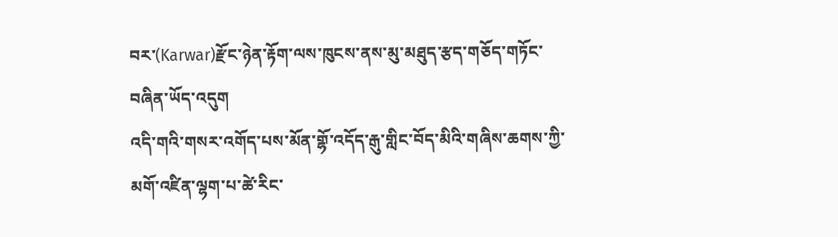བར་(Karwar)རྫོང་ཉེན་རྟོག་ལས་ཁུངས་ནས་མུ་མཐུད་རྩད་གཅོད་གཏོང་བཞིན་ཡོད་འདུག
འདི་གའི་གསར་འགོད་པས་མོན་གྷོ་འདོད་རྒུ་གླིང་བོད་མིའི་གཞིས་ཆགས་ཀྱི་མགོ་འཛིན་ལྷག་པ་ཚེ་རིང་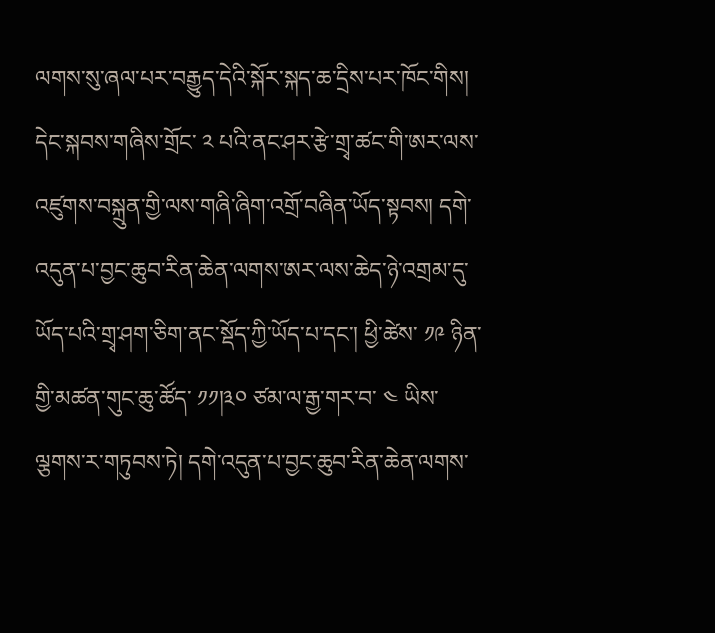ལགས་སུ་ཞལ་པར་བརྒྱུད་དེའི་སྐོར་སྐད་ཆ་དྲིས་པར་ཁོང་གིས། དེང་སྐབས་གཞིས་གྲོང་ ༢ པའི་ནང་ཤར་རྩེ་གྲྭ་ཚང་གི་ཨར་ལས་འཛུགས་བསྐྲུན་གྱི་ལས་གཞི་ཞིག་འགྲོ་བཞིན་ཡོད་སྟབས། དགེ་འདུན་པ་བྱང་ཆུབ་རིན་ཆེན་ལགས་ཨར་ལས་ཆེད་ཉེ་འགྲམ་དུ་ཡོད་པའི་གྲྭ་ཤག་ཅིག་ནང་སྡོད་ཀྱི་ཡོད་པ་དང་། ཕྱི་ཚེས་ ༡༩ ཉིན་གྱི་མཚན་གུང་ཆུ་ཚོད་ ༡༡།༣༠ ཙམ་ལ་རྒྱ་གར་བ་ ༤ ཡིས་ལྕགས་ར་གཏུབས་ཏེ། དགེ་འདུན་པ་བྱང་ཆུབ་རིན་ཆེན་ལགས་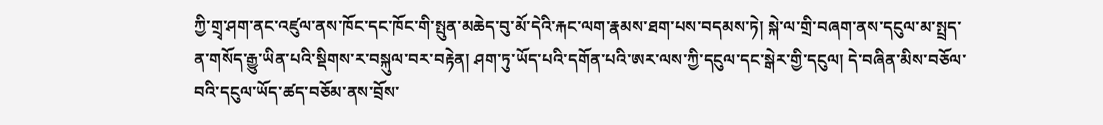ཀྱི་གྲྭ་ཤག་ནང་འཛུལ་ནས་ཁོང་དང་ཁོང་གི་སྤུན་མཆེད་བུ་མོ་དེའི་རྐང་ལག་རྣམས་ཐག་པས་བདམས་ཏེ། སྐེ་ལ་གྲི་བཞག་ནས་དངུལ་མ་སྤྲད་ན་གསོད་རྒྱུ་ཡིན་པའི་སྡིགས་ར་བསྐུལ་བར་བརྟེན། ཤག་ཏུ་ཡོད་པའི་དགོན་པའི་ཨར་ལས་ཀྱི་དངུལ་དང་སྒེར་གྱི་དངུལ། དེ་བཞིན་མིས་བཅོལ་བའི་དངུལ་ཡོད་ཚད་བཅོམ་ནས་བྲོས་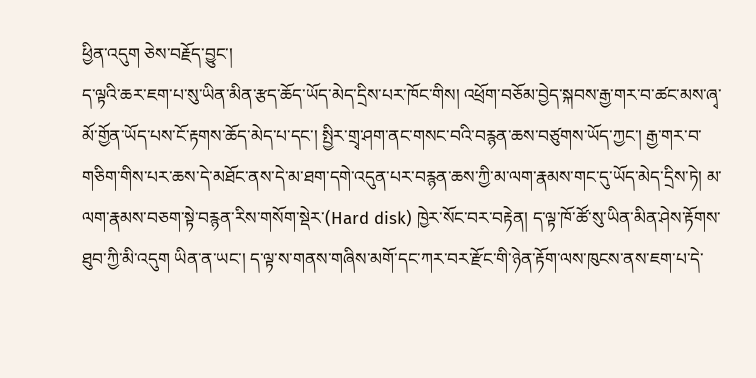ཕྱིན་འདུག ཅེས་བརྗོད་བྱུང་།
ད་ལྟའི་ཆར་ཇག་པ་སུ་ཡིན་མིན་རྩད་ཆོད་ཡོད་མེད་དྲིས་པར་ཁོང་གིས། འཕྲོག་བཅོམ་བྱེད་སྐབས་རྒྱ་གར་བ་ཚང་མས་ཞྭ་མོ་གྱོན་ཡོད་པས་ངོ་རྟགས་ཆོད་མེད་པ་དང་། སྤྱིར་གྲྭ་ཤག་ནང་གསང་བའི་བརྙན་ཆས་བཙུགས་ཡོད་ཀྱང་། རྒྱ་གར་བ་གཅིག་གིས་པར་ཆས་དེ་མཐོང་ནས་དེ་མ་ཐག་དགེ་འདུན་པར་བརྙན་ཆས་ཀྱི་མ་ལག་རྣམས་གང་དུ་ཡོད་མེད་དྲིས་ཏེ། མ་ལག་རྣམས་བཅག་སྟེ་བརྙན་རིས་གསོག་སྡེར་(Hard disk) ཁྱེར་སོང་བར་བརྟེན། ད་ལྟ་ཁོ་ཚོ་སུ་ཡིན་མིན་ཤེས་རྟོགས་ཐུབ་ཀྱི་མི་འདུག ཡིན་ན་ཡང་། ད་ལྟ་ས་གནས་གཞིས་མགོ་དང་ཀར་བར་རྫོང་གི་ཉེན་རྟོག་ལས་ཁུངས་ནས་ཇག་པ་དེ་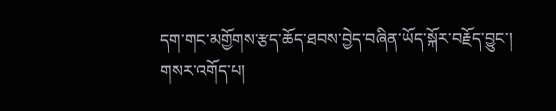དག་གང་མགྱོགས་རྩད་ཆོད་ཐབས་བྱེད་བཞིན་ཡོད་སྐོར་བརྗོད་བྱུང་།
གསར་འགོད་པ།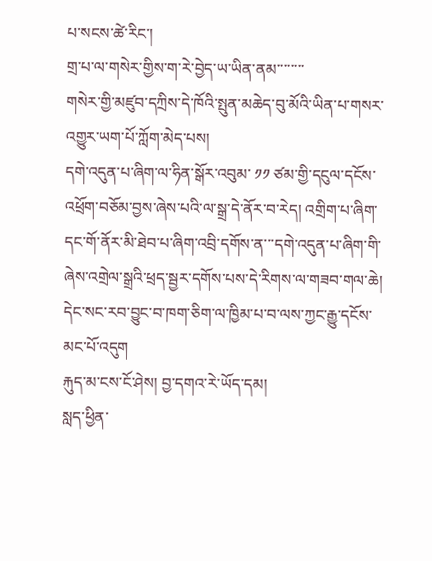པ་སངས་ཚེ་རིང་།
གྲ་པ་ལ་གསེར་གྱིས་ག་རེ་བྱེད་ཡ་ཡིན་ནམ་་་་་་་་
གསེར་གྱི་མཛུབ་དཀྲིས་དེ་ཁོའི་སྤུན་མཆེད་བུ་མོའི་ཡིན་པ་གསར་འགྱུར་ཡག་པོ་ཀློག་མེད་པས།
དགེ་འདུན་པ་ཞིག་ལ་ཧིན་སྒོར་འབུམ་ ༡༡ ཙམ་གྱི་དངུལ་དངོས་འཕྲོག་བཅོམ་བྱས་ཞེས་པའི་ལ་སྒྲ་དེ་ནོར་བ་རེད། འགྲིག་པ་ཞིག་དང་གོ་ནོར་མི་ཐེབ་པ་ཞིག་འབྲི་དགོས་ན་་་དགེ་འདུན་པ་ཞིག་གི་ཞེས་འགྲེལ་སྒྲའི་ཕྲད་སྦྱར་དགོས་པས་དེ་རིགས་ལ་གཟབ་གལ་ཆེ།
དེང་སང་རབ་བྱུང་བ་ཁག་ཅིག་ལ་ཁྱིམ་པ་བ་ལས་ཀྱང་རྒྱུ་དངོས་མང་པོ་འདུག
རྐུད་མ་ངས་ངོ་ཤེས། བྱ་དགའ་རེ་ཡོད་དམ།
སླད་ཕྱིན་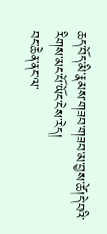ཆད་བོད་མི་རྣམས་གཟབ་གཟབ་མ་བྱས་ཚེ།དེ་བའི་རིགས་མང་པོ་ཡོང་ངེས་རེད།
བང་ཆེན་ནང་ལ་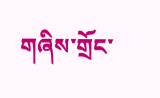གཞིས་གྲོང་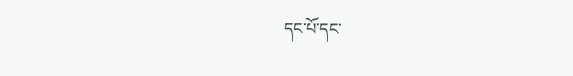དང་པོ་དང་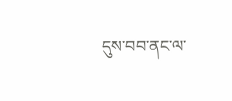དུས་བབ་ནང་ལ་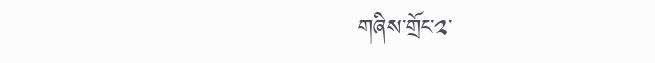གཞིས་གྲོང་༢་